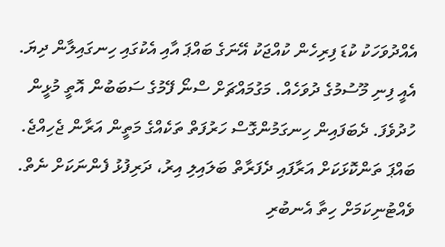އެއްދުވަހަކު ކުޑަ ފިރިހެން ކުއްޖަކު އޭނަގެ ބައްޕަ އާއި އެކުގައި ހިނގައިލާން ދިޔަ. އެއީ ފިނި މޫސުމުގެ ދުވަހެއް. މަގުމައްޗަށް ސްނޯ ފޭމުގެ ސަބަބުން އޮތީ މުޅީން ހުދުވެފަ. ދެބަފައިން ހިނގަމުންގޮސް ހަރުފަތް ތަކެއްގެ މަތީން އަރާން ޖެހިއްޖެ. ބައްޕަ ތަންކޮޅަކަށް އަރާފައި ދެފަރާތް ބަލައިލި އިރު، ދަރިފުޅު ފެންނަކަށް ނެތް. ވެއްޓުނިކަމަށް ހިތާ އެނބުރި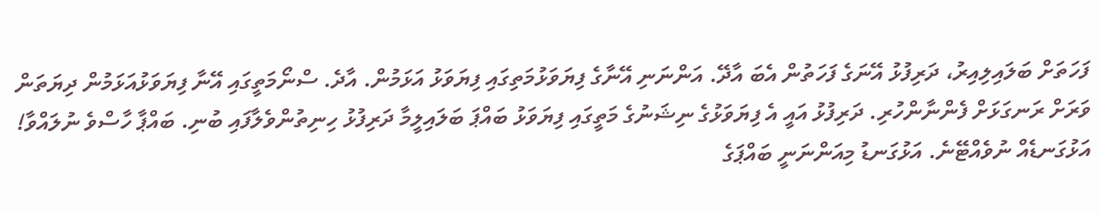ފަހަތަށް ބަލައިލިއިރު، ދަރިފުޅު އޭނަގެ ފަހަތުން އެބަ އާދޭ. އަންނަނި އޭނާގެ ފިޔަވަޅުމަތިގައި ފިޔަވަޅު އަޅަމުން. އާދެ. ސްނޯމަތީގައި އޭނާ ފިޔަވަޅުއަޅަމުން ދިޔަތަން ވަރަށް ރަނގަޅަށް ފެންނާންހުރި. ދަރިފުޅު އައީ އެ ފިޔަވަޅުގެ ނިޝަނުގެ މަތީގައި ފިޔަވަޅު ބައްޕަ ބަލައިލީމާ ދަރިފުޅު ހިނިތުންވެލާފައި ބުނި. ބައްޕާ ހާސްވެ ނުލައްވާ! އަޅުގަނޑެއް ނުވެއްޓޭނެ. އަޅުގަނޑު މިއަންނަނީ ބައްޕަގެ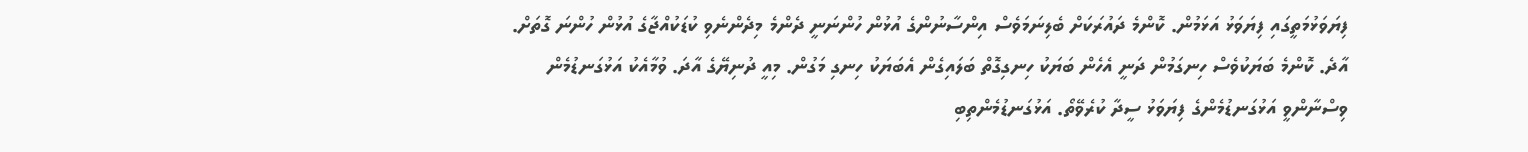ފިޔަވަޅުމަތީގައި ފިޔަވަޅު އަޅަމުން. ކޮންމެ ދައުރަކަށް ބެލިނަމަވެސް އިންސާނުންގެ އުޅުން ހުންނަނީ ދެންމެ މިދެންނެވި ކުޑަކުއްޖާގެ އުޅުން ހުންނަ ގޮތަށް. އާދެ. ކޮންމެ ބަޔަކުވެސް ހިނގަމުން ދަނީ އެހެން ބަޔަކު ހިނގިގޮތް ބަލައިގެން އެބަޔަކު ހިނގި މަގުން. މިއީ ދުނިޔޭގެ އާދަ. ވުމާއެކު އަޅުގަނޑުމެން ވިސްނާންވީ އަޅުގަނޑުމެންގެ ފިޔަވަޅު ސީދާ ކުރެވޭތޯ. އަޅުގަނޑުމެންތިބި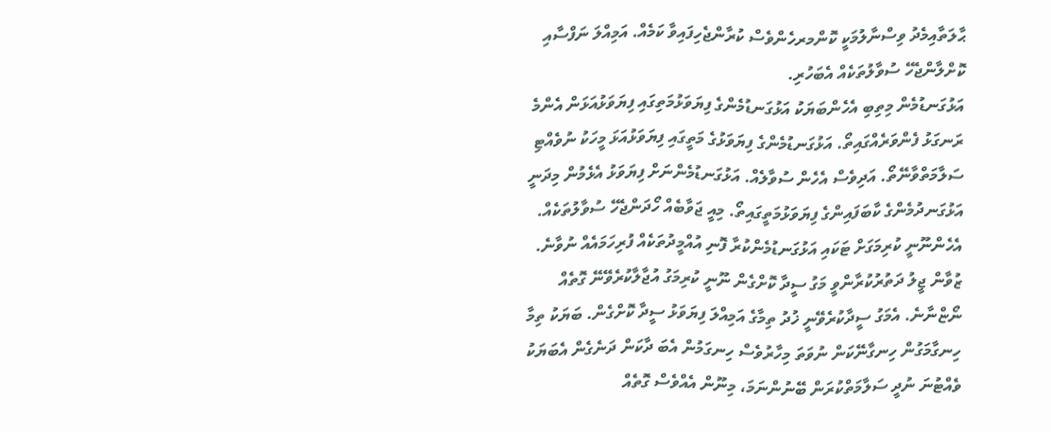ޙާލަތާއިމެދު ވިސްނާލުމަކީ ކޮންމރހެންވެސް ކުރާންޖެހިފައިވާ ކަމެއް. އަމިއްލަ ނަފްސާއި ކޮށްލާންޖެހޭ ސުވާލުތަކެއް އެބަހުރި.
އަޅުގަނޑުމެން މިތިބި އެހެންބަޔަކު އަޅުގަނޑުމެންގެ ފިޔަވަޅުމަތިގައި ފިޔަވަޅުއަޅަން އެންމެ ރަނގަޅު ފެންވަރެއްގައިތޯ. އަޅުގަނޑުމެންގެ ފިޔަވަޅުގެ މަތީގައި ފިޔަވަޅުއަޅަ މީހަކު ނުވެއްޓި ސަލާމަތްވާނޭތޯ. އަދިވެސް އެހެން ސުވާލެއް. އަޅުގަނޑުމެންނަށް ފިޔަވަޅު އެޅެމުން މިދަނީ އަޅުގަނދުމެންގެ ކާބަފައިންގެ ފިޔަވަޅުމަތީގައިތޯ. މިއީ ޖަވާބެއް ހޯދަންޖެހޭ ސުވާލުތަކެއް. އެހެންނޫނީ ކުރިމަގަށް ޓަކައި އަޅުގަނޑުމެންކުރާ ފޮނި އުއްމީދުތަކެއް ފުރިހަމައެއް ނުވާނެ. ޒުވާން ޖީލު ދަތުރުކުރާންވީ މަގު ސީދާ ކޮށްގެން ނޫނީ ކުރިމަގު އުޖާލާކުރެވޭނޭ ގޮތެއް ނޯޏްނާނެ. އެމަގު ސީދާކުރެވޭނީ ޚުދު ތިމާގެ އަމިއްލަ ފިޔަވަޅު ސީދާ ކޮށްގެން. ބަޔަކު ތިމާ ހިނގާމަގުން ހިނގާނޭކަން ނުވަތަ މިހާރުވެސް ހިނގަމުން އެބަ ދާކަން ދަނެގެން އެބަޔަކު ވެއްޓުނަ ނުދީ ސަލާމަތްކުރަން ބޭނުންނަމަ، މިނޫން އެއްވެސް ގޮތެއް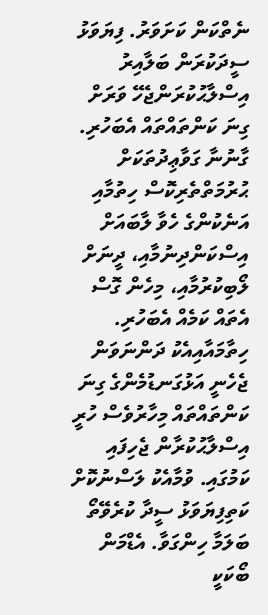ނެތްކަން ކަށަވަރު. ފިޔަވަޅު ސީދަކުރަން ބަލާއިރު އިސްލާޙުކުރަންޖެހޭ ވަރަށް ގިނަ ކަންތައްތައް އެބަހުރި. ގާނުނާ ގަވާޢިދުތަކަށް ޙުރުމަތްތެރިކޮސް ހިތުމާއި އަނެކުންގެ ހެވާ ލާބައަށް އިސްކަންދިނުމާއި، ދީނަށް ލޯބިކުރުމާއި، މިހެން ގޮސް އެތައް ކަމެއް އެބަހުރި. ހިތާމައާއިއެކު ދަންނަވަން ޖެހެނީ އަޅުގަނޑުމެންގެ ގިނަ ކަންތައްތައް މިހާރުވެސް ހުރީ އިސްލާޙުކުރާން ޖެހިފައި ކަމުގައި. ވުމާއެކު ލަސްނުކޮށް ކަތިފިޔަވަޅު ސީދާ ކުރެވޭތޯ ބަލަމާ ހިންގަވާ. އެޑްމަން ބޯކަކީ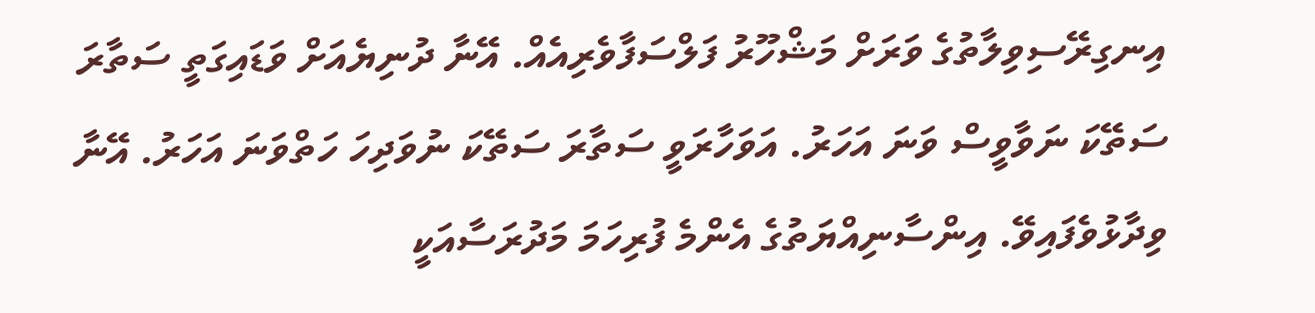އިނގިރޭސިވިލާތުގެ ވަރަށް މަޝްހޫރު ފަލްސަފާވެރިއެއް. އޭނާ ދުނިޔެއަށް ވަޑައިގަތީ ސަތާރަ ސަތޭކަ ނަވާވީސް ވަނަ އަހަރު. އަވަހާރަވީ ސަތާރަ ސަތޭކަ ނުވަދިހަ ހަތްވަނަ އަހަރު. އޭނާ ވިދާޅުވެފައިވޭ. އިންސާނިއްޔަތުގެ އެންމެ ފުރިހަމަ މަދުރަސާއަކީ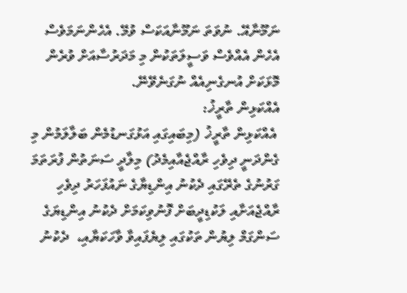ނަމޫނާއޭ. ނުވަތަ ނަމޫނާއަކަސް ވުމޭ. އެހެންނަމަވެސް އެހެން އެއްވެސް ވަސީލަތަކުން މި މަދަރުސާއަށް ވުރެން މޮޅަކަށް އުނގެނިއެއް ނުގަނެވޭނޭ.
އެއްކަޅިން ތާރީޚު:
 އެއްކަޅިން ތާރީޚު (މިބައިގައި އަޅުގަނޑުމެން ބަލާލަމުން މި ގެންދަނީ ދިވެހި ރާއްޖެއާއިމެދު) މިލާދީ ސަނަތުން ފުރަތަމަ ގަރުނުގެ ތެރޭގައި ދެކުނު އިންޑިޔާގެ ނައުފަހަރު ދިވެހި ރާއްޖެއަށާއި ލަކުޑިދީބަށް ފޮނުވިކަމަށް ދެކުނު އިންޑިޔަގެ ސަންގަމް ލިޔުން ތަކުގައި ލިޔެފައިވާ ވާހަކަޔާއި،  ދެކުނު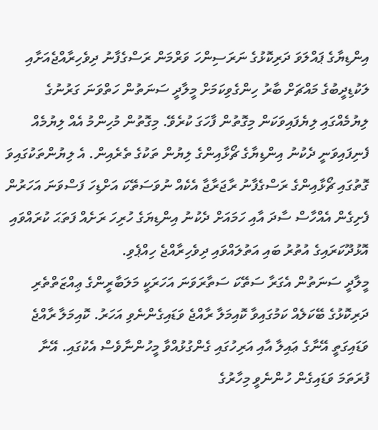އިންޑިޔާގެ ޕައްލަވަ ދަރިކޮޅުގެ ނަރަސިންހަ ވަރްމަން ރަސްގެފާނު ދިވެހިރާއްޖެއަށާއި ލަކުޑިދީބުގެ މައްޗަށް ބާރު ހިންގެވިކަމަށް މީލާދީ ސަނަތުން ހަތްވަނަ ގަރުނުގެ ލިޔުމެއްގައި ލިޔެފައިވަކަން މިގޮތުން ފާހަގަ ކުރެވޭ. މިގޮތުން މުހިންމު އެއް ލިޔުމެއް ފެނިފައިވަނީ ދެކުނު އިންޑިޔާގެ ޗޯޅާއިންގެ ލިޔުން ތަކުގެ ތެރެއިން. އެ ލިޔުންތަކުގައިވަ ގޮތުގައި ޗޯޅާއިންގެ ރަސްގެފާނު ރާޖަރާޖާ އެކެއް ނުވަސަތޭކަ އަށްޑިހަ ފަސްވަނަ އަހަރުން ފެށިގެން އެއްހާސް ސާދަ އާއި ހަމައަށް ދެކުނު އިންޑިޔަގެ ހުރިހަ ރަށެއް ފަތަޙަ ކުރައްވައި އޮޅުދޫކަރައިގެ އުތުރު ބައި އަތުލައްވައި ދިވެހިރާއްޖެ ހިއްޕެވި.
މީލާދީ ސަނަތުން އެގަރާ ސަތޭކަ ސަތާރަވަނަ އަހަރަކީ މަލަބާރީންގެ ޢިއްޒަތްތެރި ދަރިކޮޅުގެ ބޭކަލެއް ކަމުގައިވާ ކޮއިމަލާ ރާއްޖެ ވަޑައިގެންނެވި އަހަރު. ކޮއިމަލާ ރާއްޖެ ވަޑައިގަތީ އޭނާގެ ޢައިލާ އާއި އަރިހުގައި ގެންގުޅުއްވާ މީހުންނާވެސް އެކުގައި. އޭނާ ފުރަތަމަ ވަޑައިގެން ހުންނެވީ މިހާރުގެ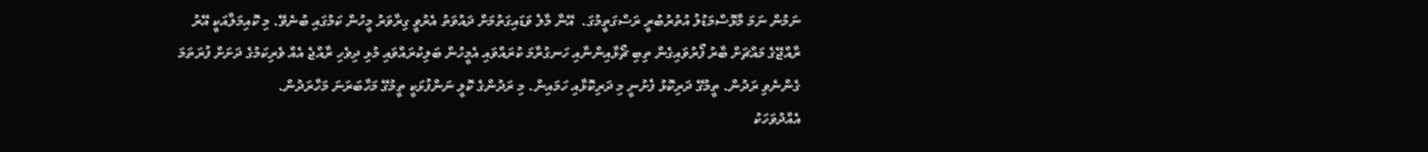ނަމުން ނަމަ މާޅޮސްމަޑުލު އުތުރުބުރީ ރަސްގަތީމުގަ.  އޭނާ މާލެ ވަޑައިގަތުމަށް ދައުވަތު އެރުވީ ގިރާވަރު މީހުން ކަމުގައި ބުނެވޭ. މި ކޮއިމަލާއަކީ އޭރު ރާއްޖޭގެ މައްޗަށް ބާރު ފޯރުވައިގެން ތިބި ޗޯޅާއިންނާއި ހަނގުރާމަ ކުރައްވައި އެމީހުން ބަލިކުރައްވައި މުޅި ދިވެހި ރާއްޖެ އެއް ވެރިކަމުގެ ދަށަށް ފުރަތަމަ ގެންނެވި ރަދުން. ތީމުގޭ ދަރިކޮޅު ފެށުނީ މި ދަރިކޮޅާއި ހަމައިން. މި ރަދުންގެ ކޮލީ ނަންފުޅަކީ ތީމުގޭ މަހާބަރަނަ މަހާރަދުން.
އެއްދުވަހަކު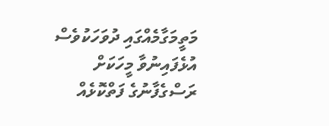މަތީމަގާމެއްގައި ދުވަހަކުވެސް އުޅެފައިނުވާ މީހަކަށް ރަސްގެފާނުގެ ފަތްކޮޅެއް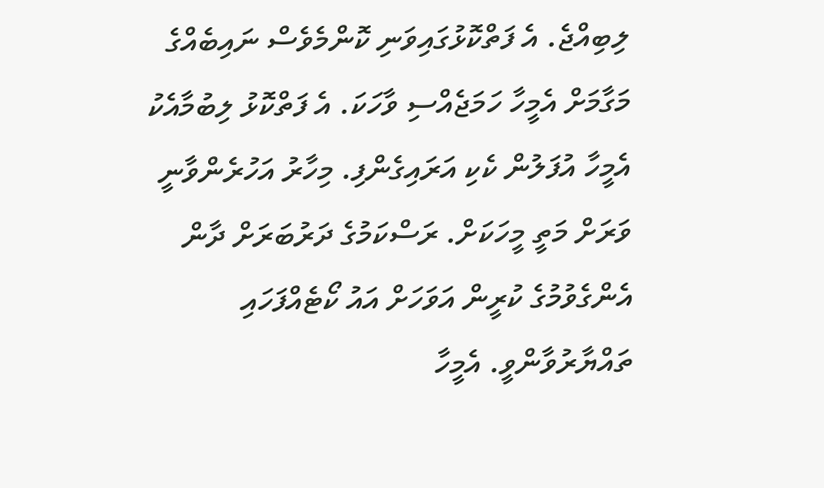ލިބިއްޖެ. އެ ފަތްކޮޅުގައިވަނި ކޮންމެވެސް ނައިބެއްގެ މަގާމަށް އެމީހާ ހަމަޖެއްސި ވާހަކަ. އެ ފަތްކޮޅު ލިބުމާއެކު އެމީހާ އުފަލުން ކެކި އަރައިގެންފި. މިހާރު އަހުރެންވާނީ ވަރަށް މަތީ މީހަކަށް. ރަސްކަމުގެ ދަރުބަރަށް ދާން އެންގެވުމުގެ ކުރީން އަވަހަށް އައު ކޯޓެއްފަހައި ތައްޔާރުވާންވީ. އެމީހާ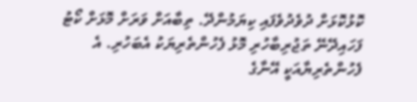ކޮޅުކޮޅަށް ދުވެދުވެފައި ކިޔަމުންދޭ. ތިބާއަށް ވަރަށް މޮޅަށް ކޯޓު ފަހައިދޭނޭ ތަޖުރިބާހުރި މޮޅު ފެހުންތެރިޔަކު އެބަހުރި. އެ ފެހުންތެރިޔާއަކީ އޭނާގެ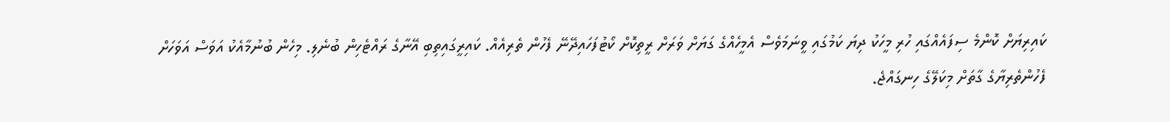ކައިރިޔަށް ކޮންމެ ސިފައެއްގައި ހުރި މީހަކު ދިޔަ ކަމުގައި ވީނަމަވެސް އެމީހެއްގެ ގަޔަށް ވަރަށް ރީތިކޮށް ކޯޓުފަހައިދޭނޭ ފެހުން ތެރިއެއް. ކައިރީގައިތިބި އޭނާގެ ރައްޓެހިން ބުނެލި. މިހެން ބުނުމާއެކު އަވަސް އަވަހަށް ފެހުންތެރިޔާގެ ގާތަށް މިކަލޭގެ ހިނގައްޖެ.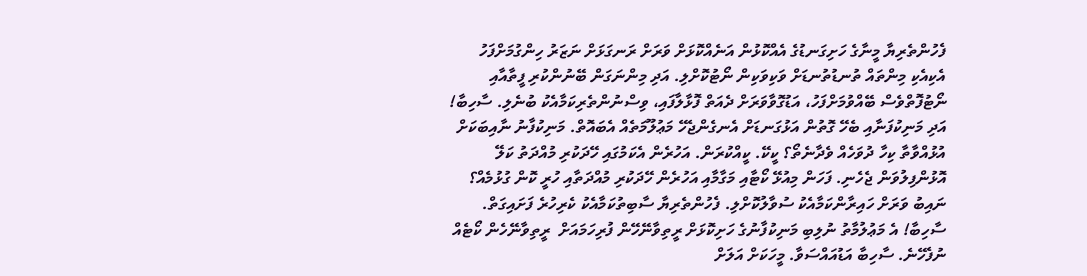ފެހުންތެރިޔާ މީނާގެ ހަށިގަނޑުގެ އެއްކޮޅުން އަނެއްކޮޅަށް ވަރަށް ރަނގަޅަށް ނަޒަރު ހިންގުމަށްފަހު އެކިއެކި މިންތައް ތުނޑުތުނޑަށް ވަކިވަކިން ނޯޓުކޮށްލި. އަދި މިންނަގަން ބޭނުންކުރި ފީތާއާއި ނޯޓުފޮތްވެސް ބޭއްވުމަށްފަހު، އަޑުގޮވާވަރަށް ދެއަތް ފޮޅާލާފައި، ވިސްނުންތެރިކަމާއެކު ބުނެލި. ސާހިބާ! އަދި މަނިކުފަނާއި ބެހޭ ގޮތުން އަޅުގަނޑަށް އެނގެންޖެހޭ މަޢުލޫމަތެއް އެބައޮތް. މަނިކުފާނު ނާއިބަކަށް އުޅުއްވާތާ ކިހާ ދުވަހެއް ވެދާނެތޯ؟ ކީކޭ. ކީއްކުރަން. އަހުރެން އެކަމުގައި ހޭދަކުރި މުއްދަތު ކަލޭ އޮޅުންފިލުވަން ޖެހެނި. ފަހަން މިއުޅޭ ކޯޓާއި މަގާމާއި އަހުރެން ހޭދަކުރި މުއްދަތާއި ހުރީ ކޮން ގުޅުމެއް؟ ނައިބު ވަރަށް ހައިރާންކަމާއެކު ސުވާލުކޮށްލި. ފެހުންތެރިޔާ ސާބިތުކަމާއެކު ކެރިހުރެ ފަށައިގަތް. ސާހިބާ! އެ މަޢުލުމާތު ނުލިބި މަނިކުފާނުގެ ހަށިކޮޅަށް ރީތިވާނޭހޭން ފުރިހަމައަށް  ރީތިވާނޭހެން ކޯޓެއް ނުފެހޭނެ. ސާހިބާ އަޑުއައްސަވާ. މީހަކަށް އަލަށް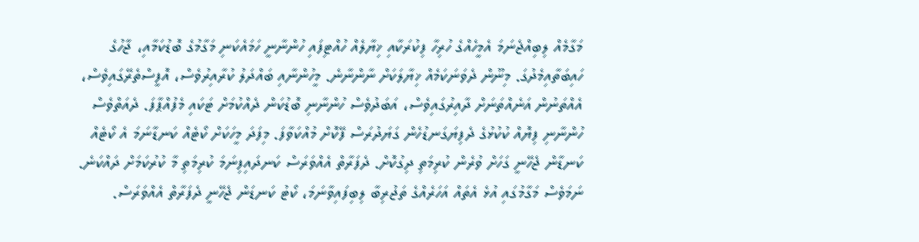މަގާމެއް ލިބިއްޖެނަމަ އެމީހެއްގެ ހުރިހާ ފިކުރަކާއި ޚިޔާލެއް ހުއްޓިފައި ހުންނާނީ ހަމައެކަނި މަގާމުގެ ބޮޑުކަމާއި، ޖާހުގެ ހައިބަތާއިމެދުގަ. މިނޫން ދެވަނަކަމެއް ޚިޔާލަކަށް ނާންނާނެ. މީހުންނާއި ބައްދަލު ކުރާއިރުވެސް، އޮފީސްތެރޭގައިވެސް، އެއްތަނުން އަނެއްތަނަށް ދާއިރުގައިވެސް، އަބަދުވެސް ހުންނާނި ބޮޑުކަން ދެއްކުމަށް ޓަކައި މެފުއްޕާފަ. ދެއަތްވެސް ހުންނާނި ފިޔޮއް ކުކުޅުގެ ދެފިޔަގަނޑުހެން ގަޔަދުރަސް ފޭކޮށް މުއްކަވާފަ. މިފަދަ މީހަކަށް ކޯޓެއް ކަނޑާނަމަ އެ ކޯޓެއް ކަނޑާން ޖެހޭނީ ގަހަށް ވުރެން ކުރިމަތި ދިގުކޮށް. ދެފަރާތް އެއްވަރަސް ކަނދައިފިނަމަ ކުރިމަތި މާ ކުރުކަމަށް ދައްކަނެ. ނަމަވެސް މަގާމުގައި އުޅެ އެތައް އަހަރެއްގެ ތަޖުރިބާ ލިބިފައިވާނަމަ، ކޯޓު ކަނޑަން ޖެހޭނީ ދެފަރާތް އެއްވަރަސް.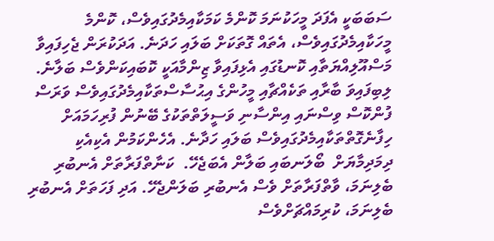ސަބަބަކީ އެފަދަ މީހަކުނަމަ ކޮންމެ ކަމަކާއިމެދުގައިވެސް، ކޮންމެ މީހަކާއިމެދުގައިވެސް، އެތައް ގޮތަކަށް ބަލައި ހަދަނެ. އަދަކުރަން ޖެހިފައިވާ މަސްއޫލިއްޔަތާއި ކޮނޑުގައި އެޅިފައިވާ ޒިންމާއަކީ ކޮބައިކަންވެސް ބަލާނެ. ލިބިފައިވަ ބާރާއި ތަކެއްޗާއި މީހުންގެ އިޙުސާސްތަކާއިމެދުގައިވެސް ވަރަސް ފުންކޮސް ވިސްނައި އިންސާނި ވަސީލަތްތަކުގެ ބޭނުން ފުރިހަމައަށް ހިފާނެގޮތްތަކާއިމެދުގައިވެސް ބަލައި ހަދާނެ. އެހެންކަމުން އެކިއެކި ދިމަދިމާޔަށް  ބޯލަނބައި ބަލާން އެބަޖެހޭ.  ކަނާތްފަރާތަށް އެނބުރި ބެލިނަމަ، ވާތްފަރާތަށް ވެސް އެނބުރި ބަލަންޖެހޭ. އަދި ފަހަތަށް އެނބުރި ބެލިނަމަ، ކުރިމައްޗަށްވެސް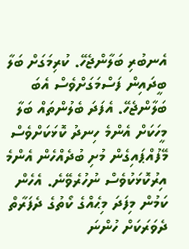އެނބުރި ބަލާންޖެހޭ. ކުރިމަގަށް ބަލާ ބީދައިން ފަސްމަގަށްވެސް އެބަ ބަލާންޖެހޭ. އެފަދަ ބެލުންތައް ބަލާ މީހަކަށް އެންމެ ހިނދު ކޮޅަކަށްވެސް މޭފުއްޕައިގެން މުށި ބުދެއްހެން އެންމެ އިރުކޮޅަކުވެސް ނުހުރެވޭނެ. އެހެން ކަމުން މިފަދަ މިޙެއްގެ ކޯތުގެ ދެފަރާތް ދެވަރަކަށް ހުންނަ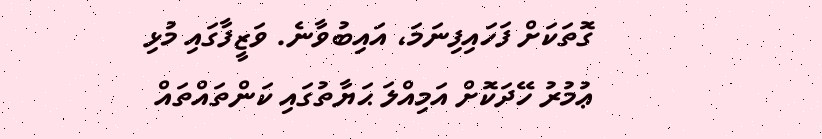ގޮތަކަށް ފަހައިފިނަމަ، އައިބުވާނެ. ވަޒީފާގައި މުޅި ޢުމުރު ހޭދަކޮށް އަމިއްލަ ޙަޔާތުގައި ކަންތައްތައް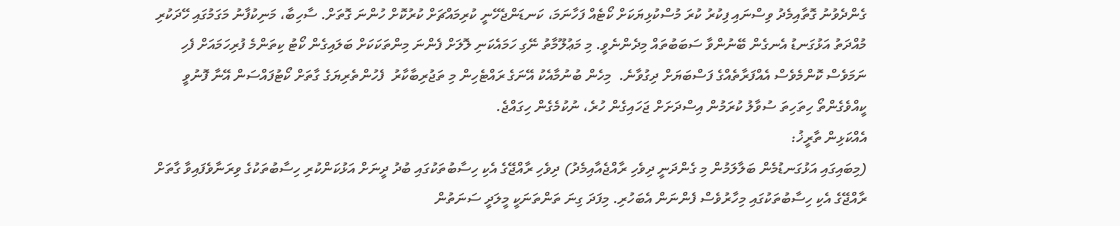ގެންދެވުނު ގޮތާއިމެދު ވިސްނައި ފިކުރު ކުރަ މުސްކުޅިޔަކަށް ކޯޓެއް ފަހާނަމަ، ކަނޑަންޖެހޭނީ ކުރިމައްޗަށް ކުރުކޮށް ހުންނަ ގޮތަށް. ސާހިބާ، މަނިކުފާނު މަގަމުގައި ހޭދަކުރި މުއްދަތު އަޅުގަނޑު އެނގެން ބޭނުންވާ ސަބަބުތައް މިދެންނެވީ. މި މަޢުލޫމާތު ނޭގި ހަމައެކަނި ލޮލަށް ފެންނަ މިންތަކަކަށް ބަލައިގެން ކޯޓު ކިތަންމެ ފުރިހަމައަށް ފެހި ނަމަވެސް ކޮންމެވެސް އެއްފަރާތެއްގެ ފަސްބަޔަށް ދިގުވާނެ.  މިހެން ބުނުމާއެކު އޭނަގެ ރައްޓެހިން މި ތަޖުރިބާކާރު  ފެހުންތެރިޔަގެ ގާތަށް ކޯޓުފައްސަން އޭނާ ފޮނުވީ ކީއްވެގެންތޯ ހިތަހިތަ ސުވާލު ކުރަމުން އިސްދަށަށް ޖަހައިގެން ހުރެ، ނުކުމެގެން ހިގައްޖެ.
އެއްކަޅިން ތާރީޚު:
(މިބައިގައި އަޅުގަނޑުމެން ބަލާލަމުން މި ގެންދަނީ ދިވެހި ރާއްޖެއާއިމެދު) ދިވެހި ރާއްޖޭގެ އެކި ހިސާބުތަކުގައި ބުދު ދީނަށް އަޅުކަންކުރި ހިސާބުތަކުގެ ވިރަނާވެފައިވާ ގާތަށް ރާއްޖޭގެ އެކި ހިސާބުތަކުގައި މިހާރުވެސް ފެންނަން އެބަހުރި. މިފަދަ ގިނަ ތަންތަނަކީ މީލަދީ ސަނަތުން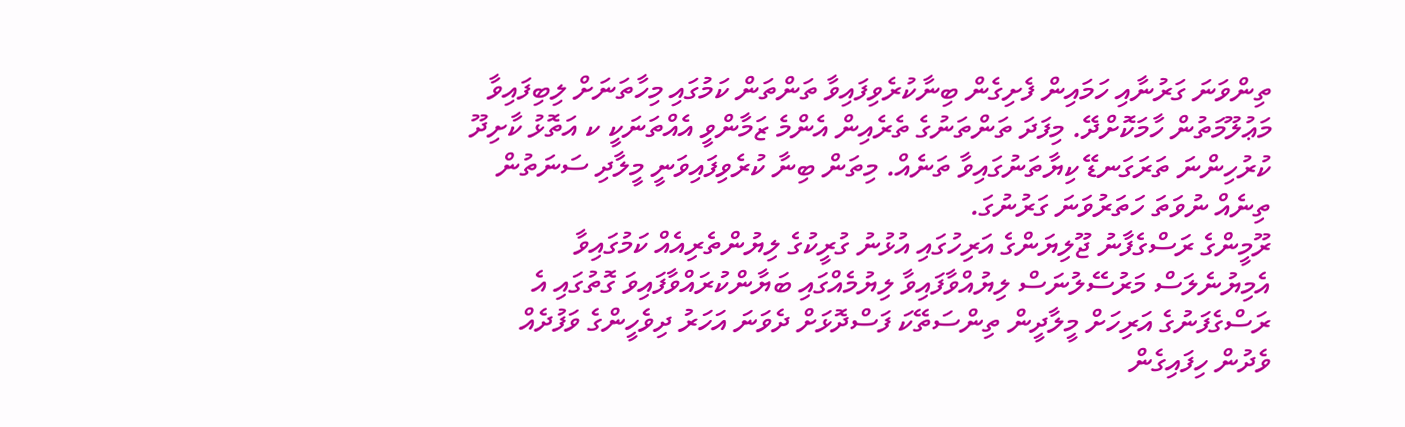ތިންވަނަ ގަރުނާއި ހަމައިން ފެށިގެން ބިނާކުރެވިފައިވާ ތަންތަން ކަމުގައި މިހާތަނަށް ލިބިފައިވާ މަޢުލޫމަތުން ހާމަކޮށްދޭ. މިފަދަ ތަންތަނުގެ ތެރެއިން އެންމެ ޒަމާންވީ އެއްތަނަކީ ކ އަތޮޅު ކާށިދޫ ކުރުހިންނަ ތަރަގަނޑޭ ކިޔާތަނުގައިވާ ތަނެއް. މިތަން ބިނާ ކުރެވިފައިވަނީ މީލާދި ސަނަތުން ތިނެއް ނުވަތަ ހަތަރުވަނަ ގަރުނުގަ.
ރޫމީންގެ ރަސްގެފާނު ޖޫލިޔަންގެ އަރިހުގައި އުޅުނު ގުރީކުގެ ލިޔުންތެރިއެއް ކަމުގައިވާ އެމިޔުނެލަސް މަރުސޭލުނަސް ލިޔުއްވާފައިވާ ލިޔުމެއްގައި ބަޔާންކުރައްވާފައިވަ ގޮތުގައި އެ ރަސްގެފަނުގެ އަރިހަށް މީލާދީން ތިންސަތޭކަ ފަސްދޮޅަށް ދެވަނަ އަހަރު ދިވެހީންގެ ވަފުދެއް ވެދުން ހިފައިގެން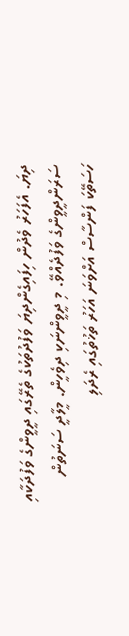ދިޔަ. އެފަހަރު ވެދުން ހިފައިގެންދިޔަ ވަފުދުތަކުގެ ތެރޭގައި ދީވީންގެ ވަފުދަކާއި ސަރަންދީވީންގެ ވަފުދެއްވޭ. މި ދީވީންނަކި ދިވެހީން. މީލާދީ ސަނަތުން ހަސަތޭކަ ފަންސާސް އަށްވަނަ އަހަރު ތަޚުތުގައި ރެދަލި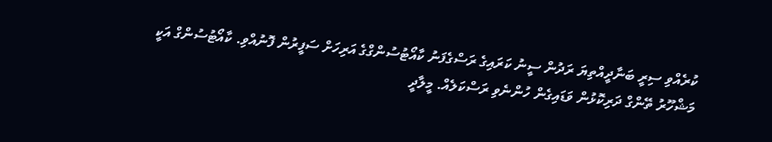ކުރެއްވި ސިރީ ބަނާދީއްތިޔަ ރަދުން ސީނު ކަރައިގެ ރަސްގެފަނު ކާއޯޓުސުންގްގެ އަރިހަށް ސަފީރުން ފޮނުއްވި. ކާއޯޓުސުންގް އަކީ މަޝްހޫރު ތޭންގް ދަރިކޮޅުން ވަޑައިގެން ހުންނެވި ރަސްކަލެއް. މީލާދީ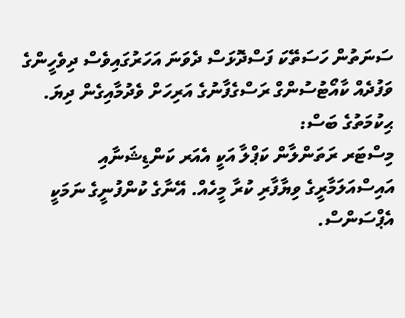ސަނަތުން ހަސަތޭކަ ފަސްދޮޅަސް ދެވަނަ އަހަރުގައިވެސް ދިވެހީންގެ ވަފުދެއް ކާއޯޓުސުންގް ރަސްގެފާނުގެ އަރިހަށް ވެދުމާއިގެން ދިޔަ.
ޙިކުމަތުގެ ބަސް:
މިސްޓަރ ރަތަންލާން ކަޕްލާ އަކީ އެއަރ ކަންޑިޝަނާއި އައިސްއަލަމާރީގެ ވިޔާފާރި ކުރާ މީހެއް. އޭނާގެ ކުންފުނީގެ ނަމަކީ އެޕްސަންސް.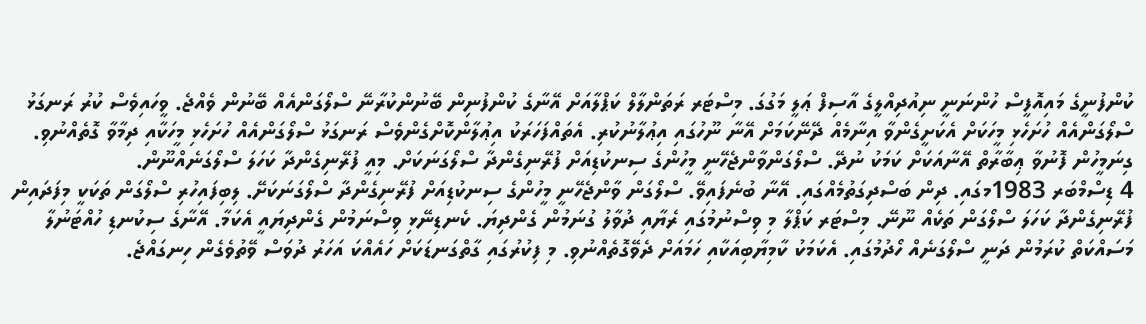ކުންފުނީގެ މައިއޮފީސް ހުންނަނީ ނިއުދިއްލީގެ އާސިފް ޢަލީ މަގުގަ. މިސްޓަރ ރަތަންލާލް ކަޕްލާއަށް އޭނާގެ ކުންފުނިން ބޭނުންކުރާނޭ ސްލޯގަންއެއް ބޭނުން ވެއްޖެ. ވީހައިވެސް ކުރު ރަނގަޅު ސްލޯގަންއެއް ހުށަހެޅި މީހަކަށް އެކަށީގެންވާ އިނާމެއް ދޭނޭކަމަށް އޭނާ ނޫހުގައި އިޢުލާނުކުރި. އެތައްފަހަރަކު އިޢުލާންކޮށްގެންވެސް ރަނގަޅު ސްލޯގަންއެއް ހުށަހެޅި މީހަކާއި ދިމާވާ ގޮތެއްނުވި. ގިނަމީހުން ފޮނުވާ ޢިބާރާތް އޭނާއަކަށް ކަމަކު ނުދޭ. ސްލޯގަންވާންޖެހޭނީ މީހުންގެ ސިނކުޑިއަށް ފުރޭނިގެންދާ ސްލޯގަނަކަށް. މިއީ ފުރޭނިގެންދާ ކަހަލަ ސްލޯގަނެއްނޫން.
4 ޑިސްމްބަރ 1983މގައި. ދިން ބަސްދިގަތުމެއްގައި. އޭނާ ބުނެފައިވޭ. ސްލޯގަން ވާންޖެހޭނީ މީހުންގެ ސިނކުޑިއަށް ފުރޭނިގެންދާ ސްލޯގަނަކަށޭ. ލިބިފައިހުރި ސްލޯގަން ތަކަކީ މިފަދައިން ފުރޭނިގެންދާ ކަހަލަ ސްލޯގަން ތަކެއް ނޫނޭ. މިސްޓަރ ކަޕްލާ މި ވިސްނުމުގައި ރެޔާއި ދުވާލު ގުނަމުން ގެންދިޔަ. ކެނޑިނޭޅި ވިސްނަމުން ގެންދިޔައީ އެކަމާ. އޭނާގެ ސިކުނޑި ހުއްޓަނުލާ މަސައްކަތް ކުރަމުން ދަނީ ސްލޯގަނެއް ހޯދުމުގައި. އެކަމަކު ކާމިޔާބިއަކާއި ހަމައަށް ދެވޭގޮތެއްނުވި. މި ފިކުރުގައި ގާތްގަނޑަކަށް ހައެއްކަ އަހަރު ދުވަސް ވޭތުވެގެން ހިނގައްޖެ.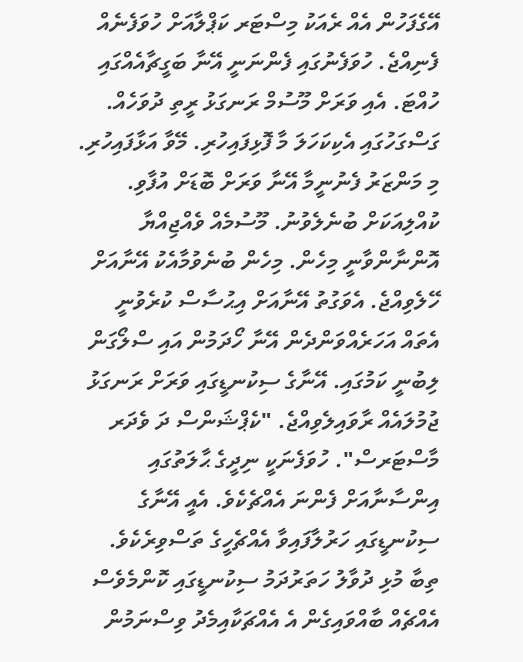އޭގެފަހުން އެއް ރެއަކު މިސްޓަރ ކަޕްލާއަށް ހުވަފެނެއް ފެނިއްޖެ. ހުވަފެނުގައި ފެންނަނީ އޭނާ ބަގީޗާއެއްގައި ހުއްޓަ. އެއި ވަރަށް މޫސުމް ރަނގަޅު ރީތި ދުވަހެއް. ގަސްގަހުގައި އެކިކަހަލަ މާ ފޮޅިފައިހުރި. މޭވާ އަޅާފައިހުރި. މި މަންޒަރު ފެނުނީމާ އޭނާ ވަރަށް ބޮޑަށް އުފާވި. ކުއްލިއަކަށް ބުނެލެވުނު. މޫސުމެއް ވެއްޖިއްޔާ އޮންނާންވާނީ މިހެން. މިހެން ބުނެވުމާއެކު އޭނާއަށް ހޭލެވިއްޖެ. އެވަގުތު އޭނާއަށް އިޙުސާސް ކުރެވުނީ އެތައް އަހަރެއްވަންދެން އޭނާ ހޯދަމުން އައި ސްލޯގަން ލިބުނީ ކަމުގައި. އޭނާގެ ސިކުނޑީގައި ވަރަށް ރަނގަޅު ޖުމުލައެއް ރާވައިލެވިއްޖެ. "ކެޕްޝަންސް ދަ ވެދަރ މާސްޓަރސް". ހުވަފެނަކީ ނިދީގެ ޙާލަތުގައި އިންސާނާއަށް ފެންނަ އެއްޗެކެވެ. އެއީ އޭނާގެ ސިކުނޑީގައި ހަރުލާފައިވާ އެއްޗެހީގެ ތަސްވިރެކެވެ. ތިބާ މުޅި ދުވާލު ހަތަރުދަމު ސިކުނޑީގައި ކޮންމެވެސް އެއްޗެއް ބާއްވައިގެން އެ އެއްޗަކާއިމެދު ވިސްނަމުން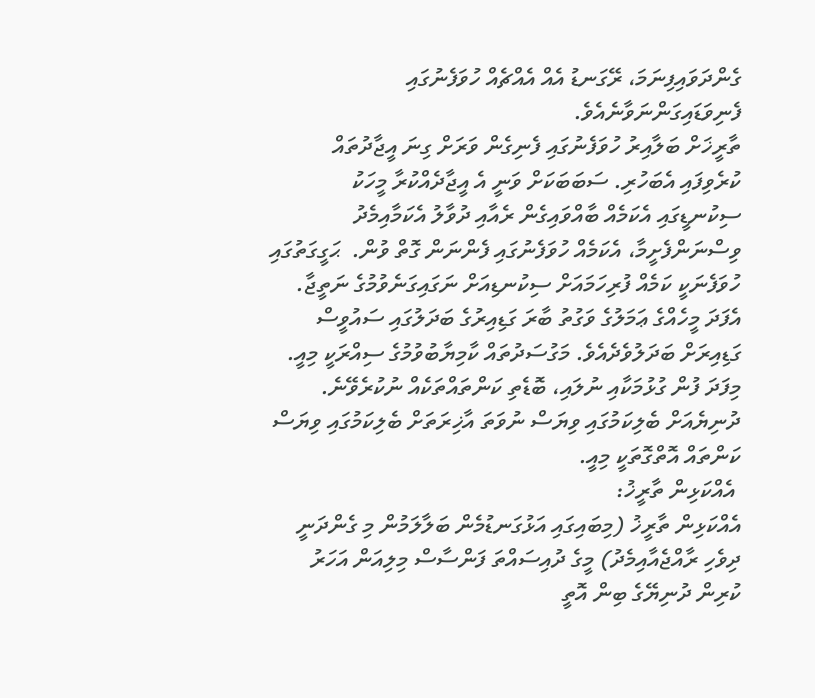ގެންދަވައިފިނަމަ، ރޭގަނޑު އެއް އެއްޗެއް ހުވަފެނުގައި ފެނިވަޑައިގަންނަވާނެއެވެ.
ތާރީޚަށް ބަލާއިރު ހުވަފެނުގައި ފެނިގެން ވަރަށް ގިނަ އީޖާދުތައް ކުރެވިފައި އެބަހުރި. ސަބަބަކަށް ވަނީ އެ އީޖާދެއްކުރާ މީހަކު ސިކުނޑީގައި އެކަމެއް ބާއްވައިގެން ރެއާއި ދުވާލު އެކަމާއިމެދު ވިސްނަންފެށީމާ، އެކަމެއް ހުވަފެނުގައި ފެންނަން ގޮތް ވުން.  ޙަގީގަތުގައި ހުވަފެނަކީ ކަމެއް ފުރިހަމައަށް ސިކުނޑިއަށް ނަގައިގަނެވުމުގެ ނަތީޖާ. އެފަދަ މީހެއްގެ ޢަމަލުގެ ވަގުތު ބާރަ ގަޑިއިރުގެ ބަދަލުގައި ސައުވީސް ގަޑިއިރަށް ބަދަލުވެދެއެވެ. މަގުސަދުތައް ކާމިޔާބުވުމުގެ ސިއްރަކީ މިއީ.
މިފަދަ ފުން ގުޅުމަކާއި ނުލައި، ބޮޑެތި ކަންތައްތަކެއް ނުކުރެވޭނެ. ދުނިޔެއަށް ބެލިކަމުގައި ވިޔަސް ނުވަތަ އާޚިރަތަށް ބެލިކަމުގައި ވިޔަސް ކަންތައް އޮތްގޮތަކީ މިއީ.
 އެއްކަޅިން ތާރީޚު:
އެއްކަޅިން ތާރީޚު (މިބައިގައި އަޅުގަނޑުމެން ބަލާލަމުން މި ގެންދަނީ ދިވެހި ރާއްޖެއާއިމެދު) މީގެ ދުއިސައްތަ ފަންސާސް މިލިއަން އަހަރު ކުރިން ދުނިޔޭގެ ބިން އޮތީ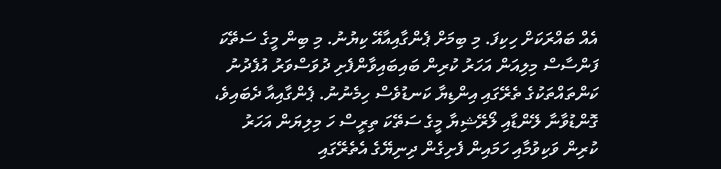އެއް ބައްރަކަށް ހިކިފަ. މި ބިމަށް ޕެންގާއިއާއޭ ކިޔުނު. މި ބިން މީގެ ސަތޭކަ ފަންސާސް މިލިއަން އަހަރު ކުރިން ބައިބައިވާންފެށި ދުވަސްވަރު އުފެދުނު ކަންތައްތަކުގެ ތެރޭގައި އިންޑިޔާ ކަނޑުވެސް ހިމެނުނު. ޕެންގާއިއާ ދެބައިވެ، ގޮންޑުވާނާ ލޭންޑާއި ލޯރޭޝިޔާ މީގެ ސަތޭކަ ތިރީސް ހަ މިލިޔަން އަހަރު ކުރިން ވަކިވުމާއި ހަމައިން ފެށިގެން ދިނިޔޭގެ އެތެރޭގައި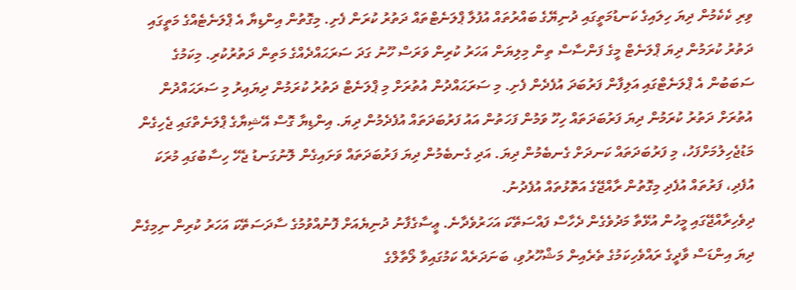ވިރި ކެކެމުން ދިޔަ ހިލައިގެ ކަނޑުމަތީގައި ދުނިޔޭގެ ބައްރުތައް އުފުލާ ޕްލަނެޓްތައް ދަތުރު ކުރަން ފެށި. މިގޮތުން އިންޑިޔާ އެ ޕްލަނެޓެއްގެ މަތީގައި ދަތުރު ކުރަމުން ދިޔަ ޕްލަނެޓް މީގެ ފަންސާސް ތިން މިލިޔަން އަހަރު ކުރިން ވަރަސް ހޫނު ގަދަ ސަރަޙައްދެއްގެ މަތިން ދަތުރުކުރި. މިކަމުގެ ސަބަބުން އެ ޕްލަނެޓްގައި އަލިފާން ފަރުބަދަ އުފެދެން ފެށި. މި ސަރަޙައްދުން އުތުރަށް މި ޕްލަނެޓް ދަތުރު ކުރަމުން ދިޔައިރު މި ސަރަޙައްދުން އުތުރަށް ދަތުރު ކުރަމުން ދިޔަ ފަރުބަދަތައް ހިހޫ ވަމުން ފަހަތުން އައު ފަރުބަދަތައް އުފެދެމުން ދިޔަ. އިންޑިޔާ ގޮސް އޭޝިޔާގެ ޕްލަނެތްގައި ޖެހިގެން މަޑުޖެހިލުމަށްފަހު، މި ފަރުބަދަތައް ކަނދަށް ގެނބެމުން ދިޔަ. އަދި ގެނބެމުން ދިޔަ ފަރުބަދަތައް ވަށައިގެން ލޮނުގަނޑު ޖެހޭ ހިސާބުގައި މުރަކަ އުފެދި، ފަރުތައް އުފެދި މިގޮތުން ރާއްޖޭގެ އަތޮޅުތައް އުފެދުނު.
ދިވެހިރާއްޖޭގައި މީހުން އުޅޭތާ މަދުވެގެން ދެހާސް ފައްސަތޭކަ އަހަރުވެދާނެ. ޢީސާގެފާނު ދުނިޔެއަށް ފޮނުއްވުމުގެ ސާދަސަތޭކަ އަހަރު ކުރިން ނިމިގެން ދިޔަ އިންޑަސް ވާދީގެ ރައްވެހިކަމުގެ ތެރެއިން މަޝްހޫރުވި، ބަނަދަރެއް ކަމުގައިވާ ލޯތާލްގެ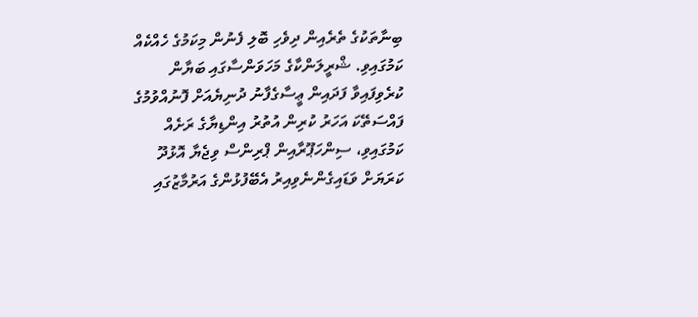ބިނާތަކުގެ ތެރެއިން ދިވެހި ބޮލި ފެނުން މިކަމުގެ ހެއްކެއް ކަމުގައިވި. ޝްރީލަންކާގެ މަހަވަންސާގައި ބަޔާން ކުރެވިފައިވާ ފަދައިން ޢީސާގެފާނު ދުނިޔެއަށް ފޮނުއްވުމުގެ ފައްސަތޭކަ އަހަރު ކުރިން އުތުރު އިންޑިޔާގެ ރަށެއް ކަމުގައިވި، ސިންހަޕޫރާއިން ޕްރިންސް ވިޖެޔާ އޮޅުދޫ ކަރަޔަށް ވަޑައިގެންނެވިއިރު އެބޭފުޅުންގެ އަރުމާޒުގައި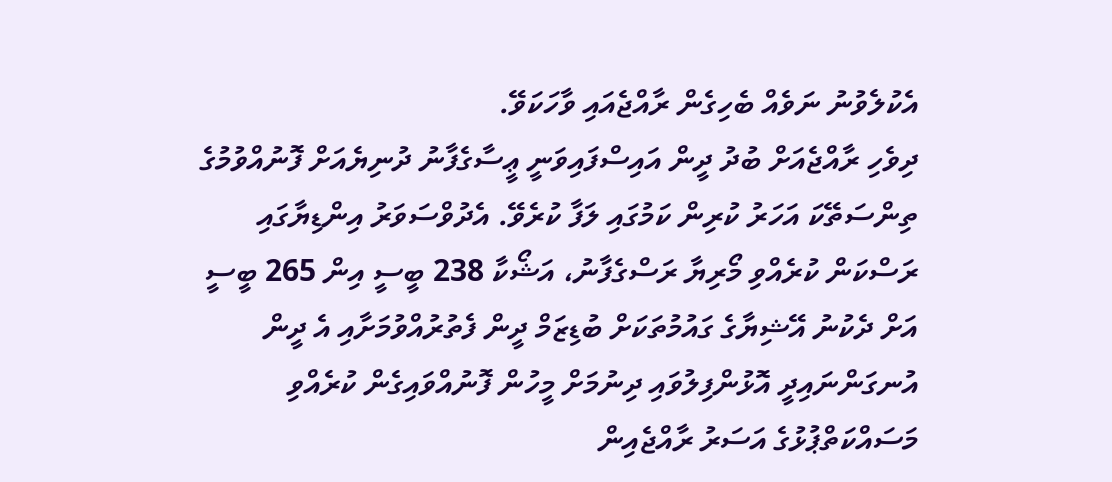އެކުލެވުނު ނަވެއް ބެހިގެން ރާއްޖެއައި ވާހަކަވޭ.
ދިވެހި ރާއްޖެއަށް ބުދު ދީން އައިސްފައިވަނީ ޢީސާގެފާނު ދުނިޔެއަށް ފޮނުއްވުމުގެ ތިންސަތޭކަ އަހަރު ކުރިން ކަމުގައި ލަފާ ކުރެވޭ. އެދުވްސަވަރު އިންޑިޔާގައި ރަސްކަން ކުރެއްވި މޯރިޔާ ރަސްގެފާނު، އަޝޯކާ 238 ބީސީ އިން 265 ބީސީ އަށް ދެކުނު އޭޝިޔާގެ ގައުމުތަކަށް ބުޑިޒަމް ދީން ފެތުރުއްވުމަށާއި އެ ދީން އުނގަންނައިދީ އޮޅުންފިލުވައި ދިނުމަށް މީހުން ފޮނުއްވައިގެން ކުރެއްވި މަސައްކަތްޕުޅުގެ އަސަރު ރާއްޖެއިން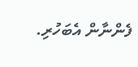ފެންނާން އެބަހުރި.